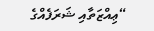“ޢިއްޒަތާއި ޝަރަފެއްގެ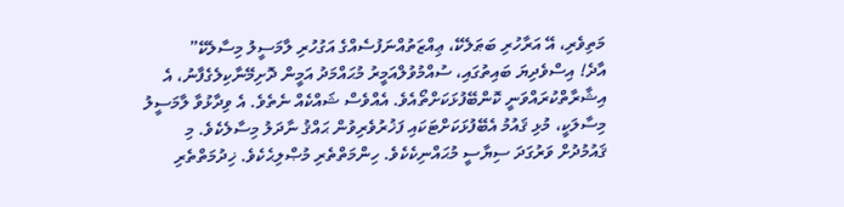މަތިވެރި، އޭ އަރާހުރި ބަޠަލެކޭ، ޢިއްޒަތުއްނަފުސެއްގެ އަގުހުރި ލާމަސީލު މިސާލެކޭ”
އާދެ! އިސްވެދިޔަ ބައިތުގައި، ސުއްމުވުލްއަމީރު މުޙައްމަދު އަމީން ދޮށިމޭނާކިލެގެފާނު، އެ އިޝާރާތްކުރައްވަނީ ކޮންބޭފުޅަކަށްތޯއެވެ. އެއްވެސް ޝައްކެއް ނެތެވެ. އެ ވިދާޅުވާ ލާމަސީލު މިސާލަކީ، މުޅި ޤައުމު އެބޭފުޅަކަށްޓަކައި ފަޚުރުވެރިވުން ޙައްޤު ނާދަލު މިސާލެކެވެ. މި ޤައުމުދުށް ވަރުގަދަ ސިޔާސީ މުޙައްނިކެކެވެ. ހިންމަތްތެރި މުޞްލިޙެކެވެ. ޚިދުމަތްތެރި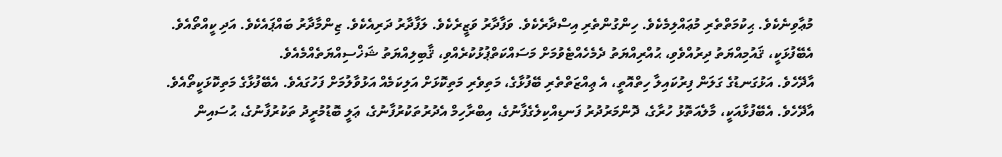މުޢާވިނެކެވެ. ޙިކުމަތްތެރި މުޢައްލިމެކެވެ. ހިންގުންތެރި އިސްދާރެކެވެ. ވަފާދާރު ވަޒީރެކެވެ. ލަފާދާރު ދަރިއެކެވެ. ޒިންމާދާރު ބައްޕައެކެވެ. އަދި ކީއްތޯއެވެ. އެބޭފުޅަކީ، ޤައުމިއްޔަތު ދިރުއްވެވި، ޙުއްރިއްޔަތު ދެމެހެއްޓެވުމަށް މަސައްކަތްޕުޅުކުރެއްވި، ޤާބިލިއްޔަތު ޝަޚްސިއްޔަތެއްމެއެވެ.
އާދޭހެވެ. އަޅުގަނޑުގެ ގަލަން ފިރުކައިލާ ހިތްއޮތީ، އެ ޢިއްޒަތްތެރި ބޭފުޅާގެ، މަތިވެރި މަތިކޮޅަށް އަލިކަމެއް އަޅުވާލުމަށް ފަހުގައެވެ. އެބޭފުޅާގެ މަތިކޮޅަކީތޯއެވެ. އާދޭހެވެ. އެބޭފުޅާއަކީ، މާލެއަތޮޅު ހުރާގެ، ދޮންމަރުދުރު ފަނޑިއްކިލެގެފާނުގެ، އިބްރާހިމް އެދުރުތަކުރުފާނުގެ، ޢަލީ ބޮޑުމުރީދު ތަކުރުފާނުގެ، ޙުސައިން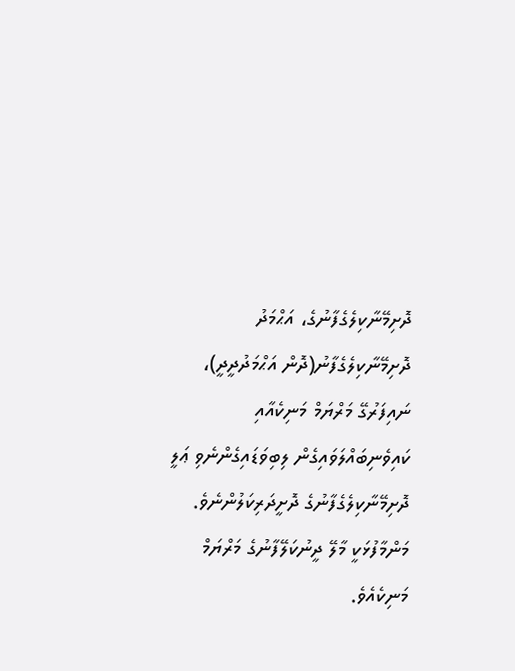ދޮށިމޭނާކިލެގެފާނުގެ، އަޙްމަދު ދޮށިމޭނާކިލެގެފާނު(ދޮން އަޙްމަދުދީދީ)، ނައިފަރުގޭ މަރްޔަމް މަނިކެއާއި ކައިވެނިބައްލަވައިގެން ލިބިވަޑައިގެންނެވި ޢަލީ ދޮށިމޭނާކިލެގެފާނުގެ ދޮށީދަރިކަލުންނެވެ. މަންމާފުޅަކީ މާލޭ ދީނުކަލޭފާނުގެ މަރްޔަމް މަނިކެއެވެ.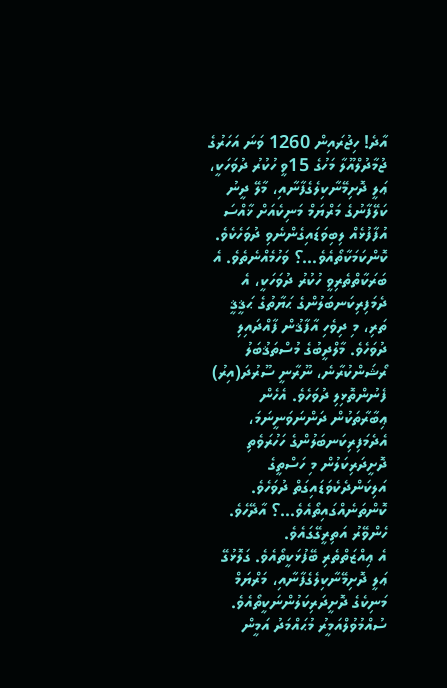އާދެ! ހިޖުރައިން 1260 ވަނަ އަހަރުގެ ޖުމާދުލްއޫލާ މަހުގެ 15ވީ ހުކުރު ދުވަހަކީ، ޢަލީ ދޮށިމޭނާކިލެގެފާނާއި، މާލޭ ދީނު ކަލޭފާނުގެ މަރްޔަމް މަނިކެއަށް ޚާއްސަ އުފާފުޅެއް ލިބިވަޑައިގެންނެވި ދުވަހެކެވެ. ކޮންކަމަކާތޯއެވެ…؟ ވަހުމެއްނެތެވެ. އެ ބަރަކާތްތެރިވީ ހުކުރު ދުވަހަކީ، އެ ދެމަފިރިކަނބަލުންގެ ޙަޔާތުގެ ޙަޤީޤީ ތަރި، މި ދިވެހި އާފާޤުން ފާއްދައިލި ދުވަހެވެ. މާލްދީބުގެ މުސްތަޤުބަލު ރޯޝަންކުރާނެ، ނޫރާނީ ސޫރުދަ(އިރު) ފެނުންތޮޅިލި ދުވަހެވެ. އެހެން ޢިބާރާތަކުން ދަންނަވަނީނަމަ، އެދެމަފިރިކަނބަލުންގެ ހަހުރަވެތި ދޮށީދަރިކަލުން މި ހަސްތީގެ އަލިކަންދެކެވަޑައިގަތް ދުވަހެވެ. ކޮންތަނެއްގައިތޯއެވެ…؟ އާދޭހެވެ. ހެންވޭރު އަތިރީގޭގައެވެ.
އެ ޢިއްޒަތްތެރި ބޭފުޅަކީތޯއެވެ. ގަލޮޅުގޭ ޢަލީ ދޮށިމޭނާކިލެގެފާނާއި، މަރްޔަމް މަނިކެގެ ދޮށީދަރިކަލުންނަކީތޯއެވެ. ސުއްމުވުލްއަމީރު މުޙައްމަދު އަމީން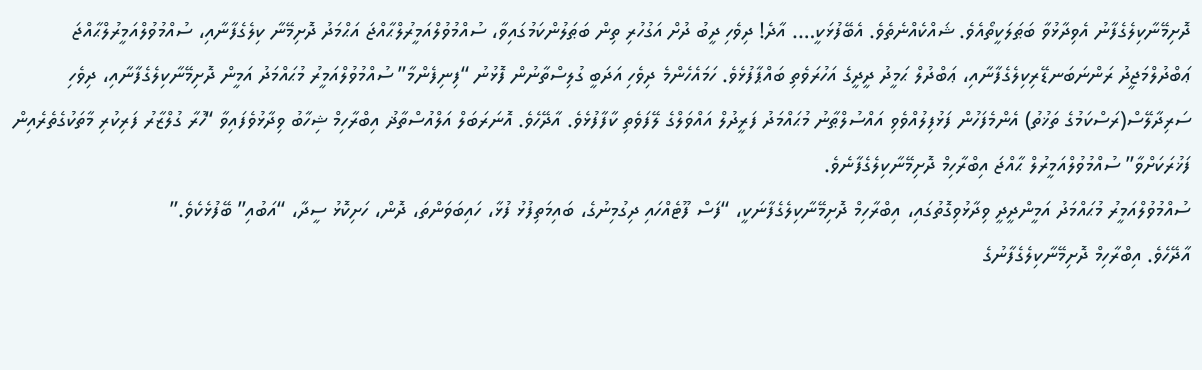ދޮށިމޭނާކިލެގެފާނު އެވިދާޅުވާ ބަޠަލަކީތޯއެވެ. ޝައްކެއްނެތެވެ. އެބޭފުޅަކީ…. އާދެ! ދިވެހި ދީބު ދުށް އަގުހުރި ތިން ބަޠަލުންކަމުގައިވާ، ސުއްމުވުލްއަމީރުލްޙާއްޖަ އަޙްމަދު ދޮށިމޭނާ ކިލެގެފާނާއި، ސުއްމުވުލްއަމީރުލްޙާއްޖަ ޢަބްދުލްމަޖީދު ރަންނަބަނޑޭރިކިލެގެފާނާއި، ޢަބްދުލް ޙަމީދު ދީދީގެ އަހުރަވެތި ބައްޕާފުޅެވެ. ހަމައެހެންމެ ދިވެހި އަދަބީ ގުލިސްތާނުން ފޮޅުނު “ފިނިފެންމާ” ސުއްމުވުލްއަމީރު މުޙައްމަދު އަމީން ދޮށިމޭނާކިލެގެފާނާއި، ދިވެހި ސަރިދާލޭސް(ރަސްކަމުގެ ތަޚުތު) އެންމެފަހުން ފަޅުފިލުއްވެވި އައްސުލްޠާނު މުޙައްމަދު ފަރީދުލް އައްވަލްގެ ލޭފަވެތި ކާފާފުޅެވެ. އާދޭހެވެ. އޮނަރަބަލް އަލްއުސްތާޛު އިބްރާހިމް ޝިހާބު ވިދާޅުވެފައިވާ “ހުރާ ގުލްޒާރު ފަރިކުރި މާތަކުގެތެރެއިން ފަޚުރަކަށްވާ” ސުއްމުވުލްއަމީރުލް ޙާއްޖަ އިބްރާހިމް ދޮށިމޭނާކިލެގެފާނެވެ.
ސުއްމުވުލްއަމީރު މުޙައްމަދު އަމީންދީދީ ވިދާޅުވިގޮތުގައި، އިބްރާހިމް ދޮށިމޭނާކިލެގެފާނަކީ، “ފަސް ފޫޓެއްހައި ދިގުމިނުގެ، ބައިމަތިފުޅު ފުޅާ، ހައިބަވަންތަ، ދޮން، ހަށިކޮޅު ސީދާ، “އަބުއި” ބޭފުޅެކެވެ.”
އާދޭހެވެ. އިބްރާހިމް ދޮށިމޭނާކިލެގެފާނުގެ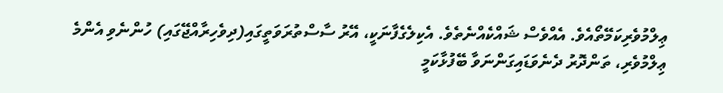ޢިލްމުވެރިކަމޭތޯއެވެ. އެއްވެސް ޝައްކެއްނެތެވެ. އެކިލެގެފާނަކީ، އޭރު ސާސްތުރަވަތީގައި(ދިވެހިރާއްޖޭގައި) ހުންނެވި އެންމެ ޢިލްމުވެރި، ތަންދޮރު ދެނެވަޑައިގަންނަވާ ބޭފުޅާކަމީ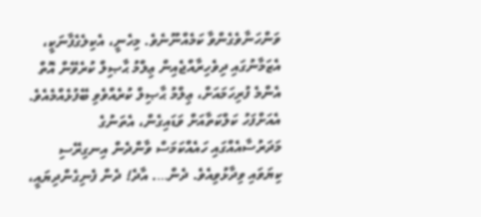ވަންހަނާވެގެންވާ ކަމެއްނޫނެވެ. މިހެނީ، އެކިލެގެފާނަކީ، އެޒަމާނުގައި ދިވެހިރާއްޖެއިން ޢިލްމު ޙާޞިލް ކުރެވޭން އޮތް އެންމެ ފުރިހަމައަށް، ޢިލްމު ޙާޞިލް ކުރެއްވެވި ބޭފުޅެއްމެއެވެ. އެއަށްފަހު ކަލްކަތާއަށް ވަޑައިގެން، އެތަނުގެ މަދަރުސާއެއްގައި ހައެއްކަމަސް ވާންދެން އިނގިރޭސި ކިޔަވައި ވިދާޅުވިއެވެ. ދެން…. އާދެ! ދެން ފެނިގެންދިޔައީ،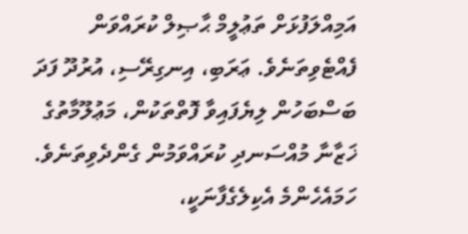އަމިއްލަފުޅަށް ތަޢުލީމް ޙާޞިލް ކުރައްވަން ފެއްޓެވިތަނެވެ. ޢަރަބި، އިނގިރޭސި، އުރުދޫ ފަދަ ބަސްބަހުން ލިޔެފައިވާ ފޮތްތަކުން، މަޢުލޫމާތުގެ ޚަޒާނާ މުއްސަނދި ކުރައްވަމުން ގެންދެވިތަނެވެ. ހަމައެހެންމެ އެކިލެގެފާނަކީ،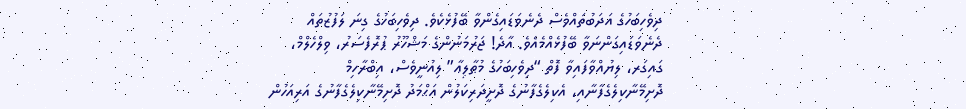ދިވެހިބަހުގެ އަދަބުތައްވެސް ދެނެވަޑައިގެންވާ ބޭފުޅެކެވެ. ދިވެހިބަހުގެ ގިނަ ލަފުޒުތައް ދެނެވަޑައިގަންނަވާ ބޭފުޅެއްމެއެވެ. އާދެ! ޖަރުމަނުންގެ މަޝްހޫރު ޕުރޮފެސަރު، ވިލްހެލްމް، ގައިގަރ، ލިޔުއްވާފައިވާ ފޮތް “ދިވެހިބަހުގެ މުޠާލިޢާ” ލިއުނީވެސް، އިބްރާހިމް ދޮށިމޭނާކިލެގެފާނާއި، އެކިލެގެފާނުގެ ދޮށީދަރިކަލުން އަޙްމަދު ދޮށިމޭނާކިލެގެފާނުގެ އަރިއަހުން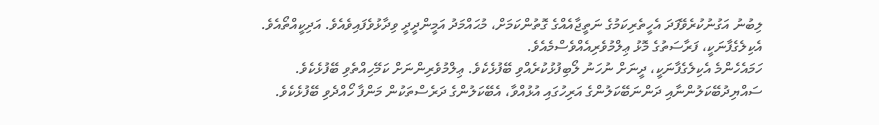ލިބުނު އަގުނުކުރެވޭފަދަ އެހީތެރިކަމުގެ ނަތީޖާއެއްގެ ގޮތުންކަމަށް، މުޙައްމަދު އަމީންދީދީ ވިދާޅުވެފައިވެއެވެ. އަދިކީއްތޯއެވެ. އެކިލެގެފާނަކީ، ފަރާސަތުގެ މޮޅު ޢިލްމުވެރިއެއްވެސްމެއެވެ.
ހަމައެހެންމެ އެކިލެގެފާނަކީ، ދީނަށް ނުހަނު ލޯބިފުޅުކުރެއްވި ބޭފުޅެކެވެ. ޢިލްމުވެރިންނަށް ކަމޭހިއްތެވި ބޭފުޅެކެވެ. ސައްޔިދުބޭކަލުންނާއި ދަންނަބޭކަލުންގެ އަރިހުގައި އުޅުއްވާ، އެބޭކަލުންގެ ދަރެސްތަކުން މަންފާ ހޯއްދެވި ބޭފުޅެކެވެ.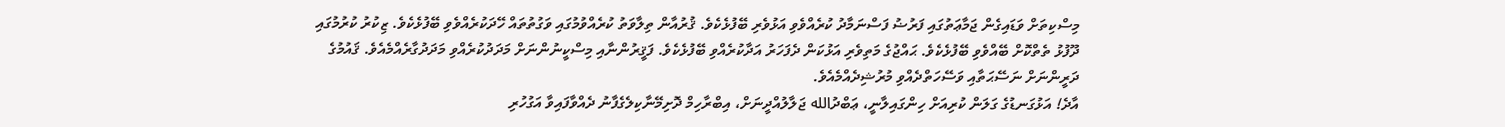މިސްކިތަށް ވަޑައިގެން ޖަމާޢަތުގައި ފަރުޟު ފަސްނަމާދު ކުރެއްވެވި އަޅުވެރި ބޭފުޅެކެވެ. ޤުރުއާން ތިލާވަތު ކުރެއްވުމުގައި ވަގުތުތައް ހޭދަކުރެއްވެވި ބޭފުޅެކެވެ. ޒިކުރު ކުރުމުގައި ދޫފުޅު ތެތްކޮށް ބޭއްވެވި ބޭފުޅެކެވެ. ޙައްޖުގެ މަތިވެރި އަޅުކަން ދެފަހަރު އަދާކުރެއްވި ބޭފުޅެކެވެ. ފަޤީރުންނާއި މިސްކީނުންނަށް މަދަދުކުރެއްވި މަދަދުގާރެއްމެއެވެ. ޤައުމުގެ ދަރީންނަށް ނަސޭޙަތާއި ވަސޭހަތްދެއްވި މުރުޝިދެއްމެއެވެ.
އާދެ! އަޅުގަނޑުގެ ގަލަން ކުރިއަށް ހިންގައިލާނީ، ޢަބްދުالله ޖަލާލުއްދީނަށް، އިބްރާހިމް ދޮށިމޭނާކިލެގެފާނު ދެއްވާފައިވާ އަގުހުރި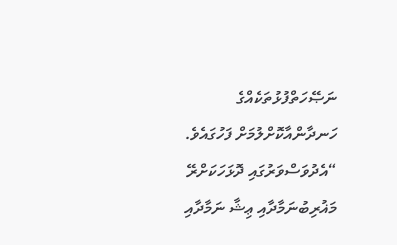ނަޞޭހަތްފުޅުތަކެއްގެ ހަނދާންއާކޮށްލުމަށް ފަހުގައެވެ. “އެދުވަސްވަރުގައި ދޮޅަހަކަށްރޭ މަޣުރިބުނަމާދާއި ޢިޝާ ނަމާދާއި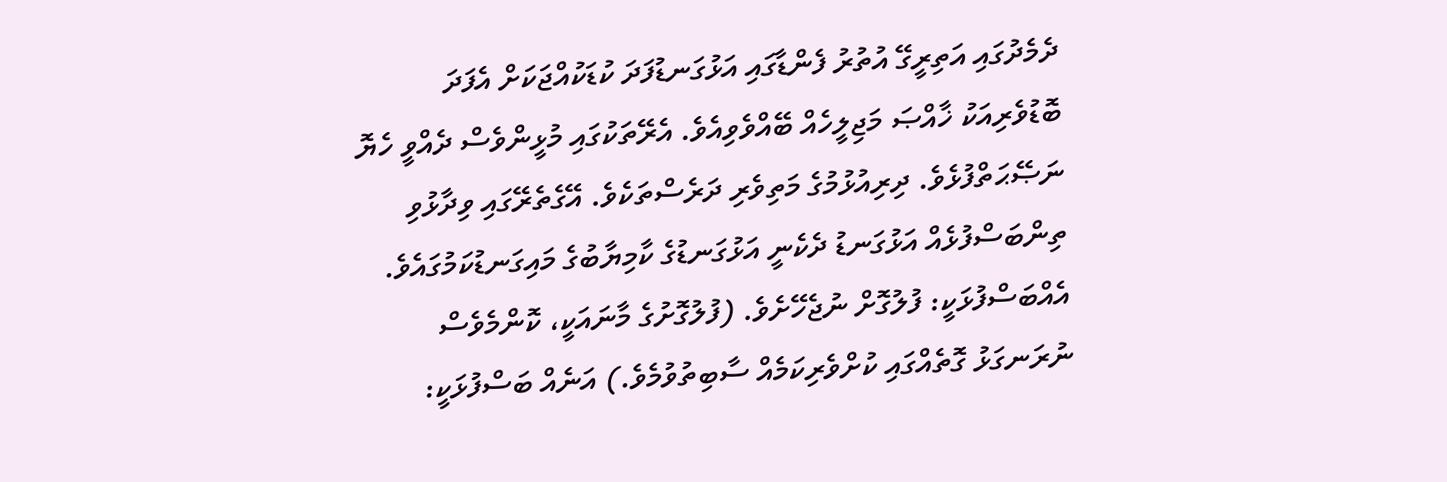ދެމެދުގައި އަތިރީގޭ އުތުރު ފެންޑާގައި އަޅުގަނޑުފަދަ ކުޑަކުއްޖަކަށް އެފަދަ ބޮޑުވެރިއަކު ޚާއްޞަ މަޖިލީހެއް ބޭއްވެވިއެވެ. އެރޭތަކުގައި މުޅީންވެސް ދެއްވީ ހެޔޮ ނަޞޭޙަތްފުޅެވެ. ދިރިއުޅުމުގެ މަތިވެރި ދަރެސްތަކެވެ. އޭގެތެރޭގައި ވިދާޅުވި ތިންބަސްފުޅެއް އަޅުގަނޑު ދެކެނީ އަޅުގަނޑުގެ ކާމިޔާބުގެ މައިގަނޑުކަމުގައެވެ. އެއްބަސްފުޅަކީ: ފުލުގޮށް ނުޖެހޭށެވެ. (ފުލުގޮށުގެ މާނައަކީ، ކޮންމެވެސް ނުރަނގަޅު ގޮތެއްގައި ކުށްވެރިކަމެއް ސާބިތުވުމެވެ.) އަނެއް ބަސްފުޅަކީ: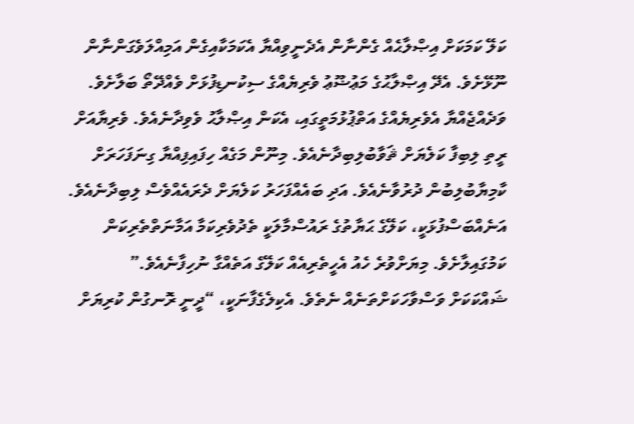ކަލޭ ކަމަކަށް އިޞްލާޙެއް ގެންނާން އެދެނީވިއްޔާ އެކަމަކާއިގެން އަމިއްލަވެގަންނާން ނޫޅޭށެވެ. އެދޭ އިޞްލާޙުގެ މަޢުޟޫޢު ވެރިޔެއްގެ ސިކުނޑިފުޅަށް ވެއްދޭތޯ ބަލާށެވެ. ވަދެއްޖެއްޔާ އެވެރިޔެއްގެ އަތްޕުޅުމަތީގައި، އެކަން އިޞްލާޙު ވެވިދާނެއެވެ. ވެރިޔާއަށް ރީތި ލިބިފާ ކަލެޔަށް ޘަވާބުލިބިދާނެއެވެ. މިނޫން މަގެއް ހިފައިފިއްޔާ ގިނަފަހަރަށް ކާމިޔާބުލިބުން ދުރުވާނެއެވެ. އަދި ބައެއްފަހަރު ކަލެޔަށް ދެރައެއްވެސް ލިބިދާނެއެވެ. އަނެއްބަސްފުޅަކީ، ކަލޭގެ ޙަޔާތުގެ ރައުސްމާލަކީ ތެދުވެރިކަމާ އަމާނަތްތެރިކަން ކަމުގައިލާށެވެ. މިޔަށްވުރެ ހެއު އެހީތެރިއެއް ކަލޭގެ އަތެއްގާ ނުހިފާނެއެވެ.”
ޝައްކަކަށް ވަސްވާހަކަށްތަނެއް ނެތެވެ. އެކިލެގެފާނަކީ، “ދީނީ ރޮނގުން ކުރިޔަށް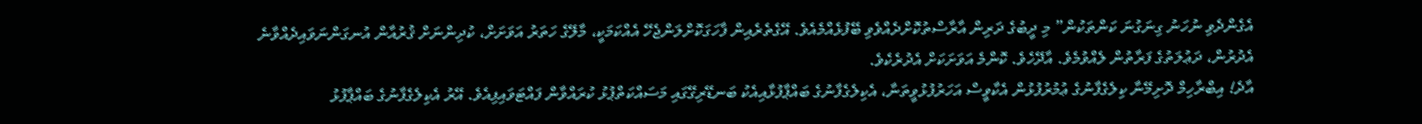އެގެންދެވި ނުހަނު ގިނަގުނަ ކަންތަކުން” މި ދީބުގެ ދަރިން އާރާސްތުކޮށްދެއްވެވި ބޭފުޅެއްމެއެވެ. އޭގެތެރެއިން ފާހަގަކޮށްލަންޖެހޭ އެއްކަމަކީ، މާލޭގެ ހަތަރު އަވަށަށް، ކުދިންނަށް ޤުރުއާން އުނގަންނަވައިދެއްވާނެ އެދުރުން، ދަޢުލަތުގެ ފަރާތުން ލެއްވުމެވެ. އާދޭހެވެ. ކޮންމެ އަވަށަކަށް އެދުރެކެވެ.
އާދެ! އިބްރާހިމް ދޮށިމޭނާ ކިލެގެފާނުގެ ޢުމުރުފުޅުން އެކާވީސް އަހަރުފުޅުވީތަނާ، އެކިލެގެފާނުގެ ބައްޕާފުޅާއިއެކު ބަނޑޭރިގޭގައި މަސައްކަތްޕުޅު ކުރައްވާން ފައްޓަވައިފިއެވެ. އޭރު އެކިލެގެފާނުގެ ބައްޕާފުޅު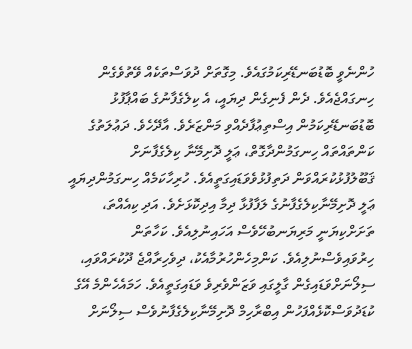ހުންނެވީ ބޮޑުބަނޑޭރިކަމުގައެވެ. މިގޮތަށް ދުވަސްތަކެއް ވޭތުވެގެން ހިނގައްޖެއެވެ. ދެން ފެނިގެން ދިޔައީ، އެ ކިލެގެފާނުގެ ބައްޕާފުޅު ބޮޑުބަނޑޭރިކަމުން އިސްތިޢުފާދެއްވި މަންޒަރެވެ. އާދޭހެވެ. ދަޢުލަތުގެ ކަންތައްތައް ހިނގަމުންދާގޮތް، ޢަލީ ދޮށިމޭނާ ކިލެގެފާނަށް ޤަބޫލުފުޅުކުރައްވަން ދަތިފުޅުވެވަޑައިގަތީއެވެ. ހުރިހާކަމެއް ހިނގަމުންދިޔައީ ޢަލީ ދޮށިމޭނާކިލެގެފާނުގެ ލަފާފުޅާ ދިމާ އިދިކޮޅަށެވެ. އަދި ކިއެއްތަ، ތަށަށްކިޔަނީ މަރިޔަނބުހޭވެސް އަހައިނުލިއެވެ. ކަހާތަން ހިރުވައިވެސްނުލިއެވެ. ކަންމިހެންހުރުމާއެކު، ދިވެހިރާއްޖެ ދޫކުރައްވައި، ސިލޯނަށްވަޑައިގެން ގާލީގައި ވަޒަންވެރިވެ ވަޑައިގަތީއެވެ. ހަމައެހެންމެ އޭގެ ކުޑަދުވަސްކޮޅެއްފަހުން އިބްރާހިމް ދޮށިމޭނާކިލެގެފާނުވެސް ސިލޯނަށް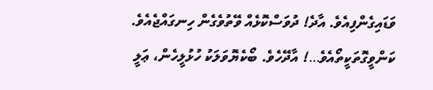ވަޑައިގެންފިއެވެ. އާދެ! ދުވަސްކޮޅެއް ވޭތުވެގެން ހިނގައްޖެއެވެ. ކަންވީގޮތަކީތޯއެވެ…! އާދޭހެވެ. ބޯކެޔޮވަލަކު ހުޅުލީހެން، ޢަލީ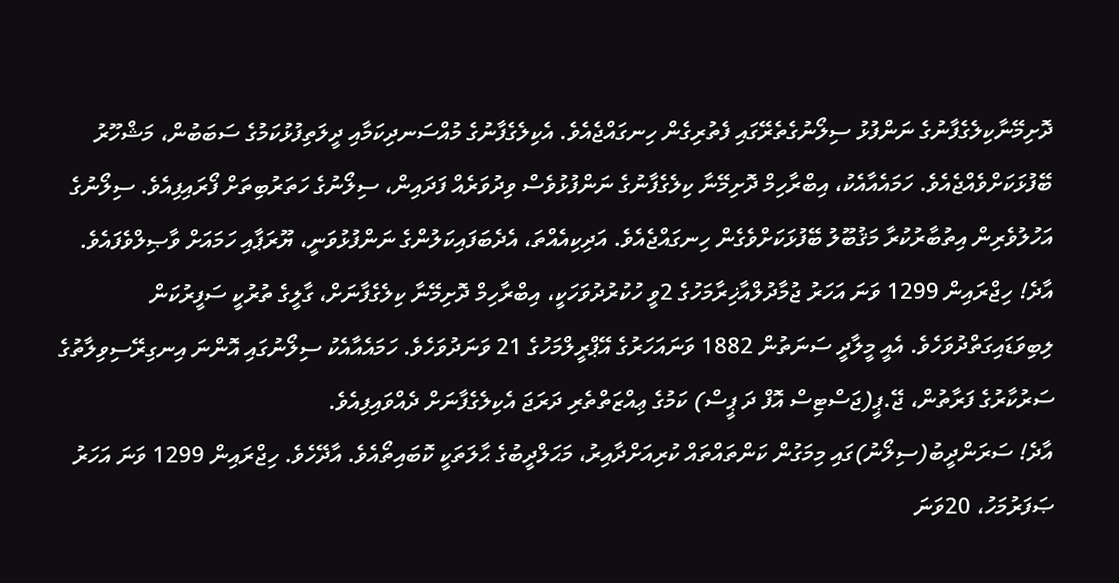ދޮށިމޭނާކިލެގެފާނުގެ ނަންފުޅު ސިލޯނުގެތެރޭގައި ފެތުރިގެން ހިނގައްޖެއެވެ. އެކިލެގެފާނުގެ މުއްސަނދިކަމާއި ދީލަތިފުޅުކަމުގެ ސަބަބުން، މަޝްހޫރު ބޭފުޅަކަށްވެއްޖެއެވެ. ހަމައެއާއެކު، އިބްރާހިމް ދޮށިމޭނާ ކިލެގެފާނުގެ ނަންފުޅުވެސް ވިދުވަރެއް ފަދައިން، ސިލޯނުގެ ހަތަރުބިތަށް ފޯރައިފިއެވެ. ސިލޯނުގެ އަހުލުވެރިން އިތުބާރުކުރާ މަޤުބޫލު ބޭފުޅަކަށްވެގެން ހިނގައްޖެއެވެ. އަދިކިއެއްތަ، އެދެބަފައިކަލުންގެ ނަންފުޅުވަނީ، ޔޫރަޕާއި ހަމައަށް ވާޞިލްވެފައެވެ.
އާދެ! ހިޖްރައިން 1299 ވަނަ އަހަރު ޖުމާދުލްއާޚިރާމަހުގެ 2ވީ ހުކުރުދުވަހަކީ، އިބްރާހިމް ދޮށިމޭނާ ކިލެގެފާނަށް، ގާލީގެ ތުރުކީ ސަފީރުކަން ލިބިވަޑައިގަތްދުވަހެވެ. އެއީ މީލާދީ ސަނަތުން 1882 ވަނައަހަރުގެ އޭޕްރީލްމަހުގެ 21 ވަނަދުވަހެވެ. ހަމައެއާއެކު ސިލޯނުގައި އޮންނަ އިނގިރޭސިވިލާތުގެ ސަރުކާރުގެ ފަރާތުން، ޖޭ.ޕީ(ޖަސްޓިސް އޮފް ދަ ޕީސް) ކަމުގެ ޢިއްޒަތްތެރި ދަރަޖަ އެކިލެގެފާނަށް ދެއްވައިފިއެވެ.
އާދެ! ސަރަންދީބު(ސިލޯނު)ގައި މިމަގުން ކަންތައްތައް ކުރިއަށްދާއިރު، މަޙަލްދީބުގެ ޙާލަތަކީ ކޮބައިތޯއެވެ. އާދޭހެވެ. ހިޖްރައިން 1299 ވަނަ އަހަރު ޞަފަރުމަހު، 20ވަނަ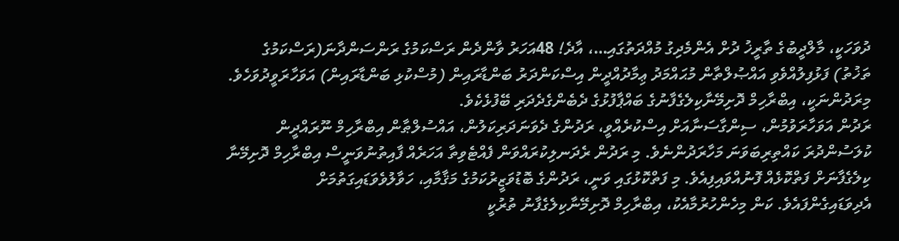ދުވަހަކީ، މާލްދީބުގެ ތާރީޚު ދުށް އެންމެދިގު މުއްދަތުގައި…، އާދެ! 48އަހަރު ވާންދެން ރަސްކަމުގެ ރަންސަންދާނަ(ރަސްކަމުގެ ތަޚުތު) ފަޅުފިލުއްވެވި އައްޞުލްތާން މުޙައްމަދު ޢިމާދުއްދީން އިސްކަންދަރު ބަންޑާރައިން (މުސްކުޅި ބަންޑާރައިން) އަވަހާރަވީދުވަހެވެ. މިރަދުންނަކީ، އިބްރާހިމް ދޮށިމޭނާކިލެގެފާނުގެ ބައްޕާފުޅުގެ ދެބެންގެދެދަރި ބޭފުޅެކެވެ.
ރަދުން އަވަހާރަވުމުން، ސިންގާސަނާއަށް އިސްކުރެއްވީ، ރަދުންގެ ދެވަނަދަރިކަލުން، އައްސުލްޠާން އިބްރާހިމް ނޫރައްދީން ކުލަސުންދުރަ ކައްތިރިބަވަނަ މަހާރަދުންނެވެ. މި ރަދުން ރެދަނލިކުރައްވަން ފެއްޓެވިތާ އަހަރެއް ފާއިތުނުވަނީސް އިބްރާހިމް ދޮށިމޭނާ ކިލެގެފާނަށް ފަތްކޮޅެއް ފޮނުއްވައިފިއެވެ. މި ފަތްކޮޅުގައި ވަނީ، ރަދުންގެ ބޮޑުވަޒީރުކަމުގެ މަޤާމާއި، ހަވާލުވެވަޑައިގަތުމަށް އެދިވަޑައިގެންފައެވެ. ކަން މިހެންހުރުމާއެކު، އިބްރާހިމް ދޮށިމޭނާކިލެގެފާނު ތުރުކީ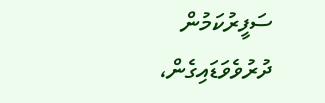ސަފީރުކަމުން ދުރުވެވަޑައިގެން،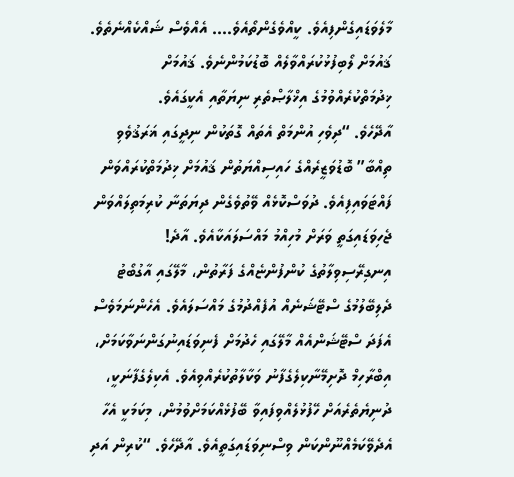މާލެވަޑައިގެންފިއެވެ. ކީއްވެގެންތޯއެވެ…. އެއްވެސް ޝައްކެއްނެތެވެ. ޤައުމަށް ލޯބިފުޅުކުރައްވާލެއް ބޮޑުކަމުންނެވެ. ޤައުމަށް ޚިދުމަތްކުރެއްވުމުގެ އިޚްލާޞްތެރި ނިޔަތާއި އެކީގައެވެ.
އާދޭހެވެ. “ދިވެހި އުންމަތް އެތައް ގޮތަކުން ނިދީގައި ޣަރަޤުވެވި ތިއްބާ” ބޮޑުވަޒީރެއްގެ ހައިސިއްޔަތުން ޤައުމަށް ޚިދުމަތްކުރައްވަން ފައްޓަވައިފިއެވެ. ދުވަސްކޮޅެއް ވޭތުވެގެން ދިޔަތަނާ ކުރިމަތިލައްވަން ޖެހިވަޑައިގަތީ ވަރަށް މުހިއްމު މައްސަލައަކާއެވެ. އާދެ! އިނގިރޭސިވިލާތުގެ ކުންފުންޏެއްގެ ފަރާތުން، މާލޭގައި އާގުބޯޓު ދެލިބޭލުމުގެ ސްޓޭޝަނެއް އުފެއްދުމުގެ މައްސަލައެވެ. އެހެންނަމަވެސް އެފަދަ ސްޓޭޝަންއެއް މާލޭގައި ހެދުމަށް ފެނިވަޑައިނުގަންނަވާކަމަށް، އިބްރާހިމް ދޮށިމޭނާކިލެގެފާނު ވަކާލާތުކުރެއްވިއެވެ. އެކިލެގެފާނަކީ، ދުނިޔެތެރެއަށް ހޭފުޅުލެއްވިފައިވާ ބޭފުޅެއްކަމަށްވުމުން، މިކަމަކީ އެހާ އެދެވޭކަމެއްނޫންކަން ވިސްނިވަޑައިގަތީއެވެ. އާދޭހެވެ. “ކުރިން އަދި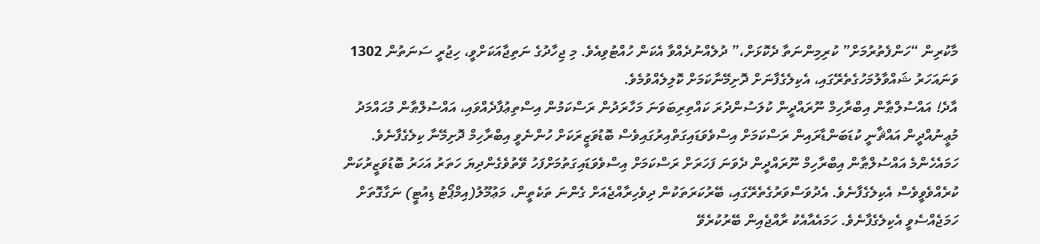މާކުރިން “ހަންފެތުރުމަށް” ކުރިމިންނަތާ ދެކޮޅަށް،” ދުލެއްނުދެއްވާ އެކަން ހުއްޓުވިއެވެ. މި ޖިހާދުގެ ނަތިޖާއަކަށްވީ، ހިޖުރީ ސަނަތުން 1302 ވަނައަހަރު ޝައްވާލުމަހުގެތެރޭގައި، އެކިލެގެފާނަށް ދޮށިމޭނާކަމަށް ކޮލިލެއްވުމެވެ.
އާދެ! އައްސުލްޠާން އިބްރާހިމް ނޫރައްދީން ކުލަސުންދުރަ ކައްތިރިބަވަނަ މަހާރަދުން ރަސްކަމުން އިސްތިޢުފާދެއްވައި، އައްސުލްޠާން މުޙައްމަދު މުޢީނުއްދީން އައްޘާނީ ކުޑަބަންޑާރައިން ރަސްކަމަށް އިސްވެވަޑައިގަތްއިރުގައިވެސް ބޮޑުވަޒީރަކަށް ހުންނެވީ އިބްރާހިމް ދޮށިމޭނާ ކިލެގެފާނެވެ. ހަމައެހެންމެ އައްސުލްޠާން އިބްރާހިމް ނޫރައްދީން ދެވަނަ ފަހަރަށް ރަސްކަމަށް އިސްވެވަޑައިގަތުމަށްފަހު ވޭތުވެގެންދިޔަ ހަތަރު އަހަރު ބޮޑުވަޒީރުކަން ކުރެއްވެވީވެސް އެކިލެގެފާނެވެ. އެދުވަސްވަރުގެތެރޭގައި، ބޭރުކަރަތަކުން ދިވެހިރާއްޖެއަށް ގެންނަ ތަކެތީން، މަޢުމޫލު(އިމްޕޯޓު ޑިއުޓީ) ނަގާގޮތަށް ހަމަޖެއްސެވީ އެކިލެގެފާނެވެ. ހަމައެއާއެކު ރާއްޖެއިން ބޭރުކުރެވޭ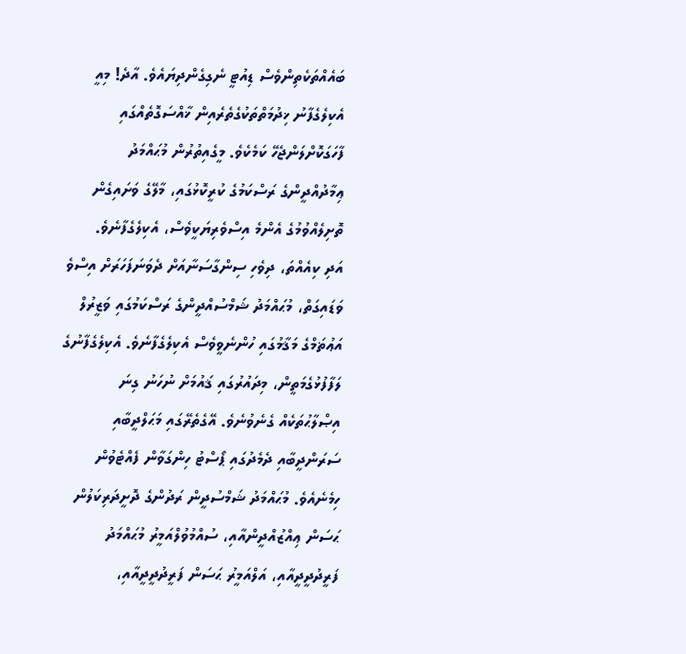ބައެއްތަކެތިންވެސް ޑިއުޓީ ނެގިގެންދިޔައެވެ. އާދެ! މިއީ އެކިލެގެފާނު ޚިދުމަތްތަކުގެތެރެއިން ޚާއްސަގޮތެއްގައި ފާހަގަކޮށްލަންޖެހޭ ކަމެކެވެ. މީގެއިތުރުން މުޙައްމަދު ޢިމާދުއްދީންގެ ރަސްކަމުގެ ކުރީކޮޅުގައި، މާލޭގެ ވަށައިގެން ތޮށިލެއްވުމުގެ އެންމެ އިސްވެރިޔަކީވެސް، އެކިލެގެފާނެވެ.
އަދި ކިއެއްތަ، ދިވެހި ސިންގާސަނާއަށް ދެވަނަފަހަރަށް އިސްވެ ވަޑައިގަތް، މުޙައްމަދު ޝަމްސުއްދީންގެ ރަސްކަމުގައި ވަޒީރުލް އަޢުޡަމްގެ މަޤާމުގައި ހުންނެވީވެސް އެކިލެގެފާނެވެ. އެކިލެގެފާނުގެ ލަފާފުޅުގެމަތީން، މިދައުރުގައި ޤައުމަށް ނުހަނު ގިނަ އިޞްލާޙުތަކެއް ގެނެވުނެވެ. އޭގެތެރޭގައި މަޙަލްދީބާއި ސަރަންދީބާއި ދެމެދުގައި ޕޯސްޓު ހިންގަވާން ފެއްޓެވުން ހިމެނެއެވެ. މުޙައްމަދު ޝަމްސުދީން ރަދުންގެ ދޮށީދަރިކަލުން ޙަސަން ޢިއްޒުއްދީންއާއި، ސުއްމުވުލްއަމީރު މުޙައްމަދު ފަރީދުދީދީއާއި، އަލްއަމީރު ޙަސަން ފަރީދުދީދީއާއި،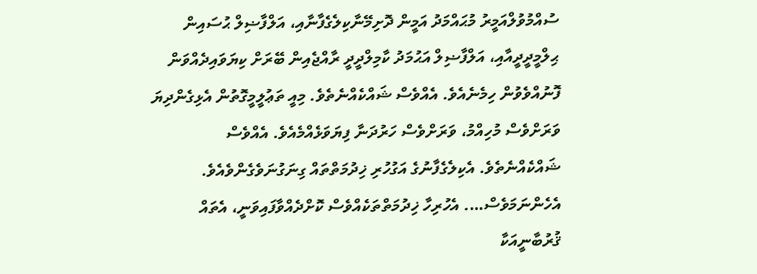ސުއްމުވުލްއަމީރު މުޙައްމަދު އަމީން ދޮށިމޭނާކިލެގެފާނާއި، އަލްފާޟިލް ޙުސައިން ޙިލްމީދީދީއާއި، އަލްފާޟިލް އަޙުމަދު ކާމިލްދީދީ ރާއްޖެއިން ބޭރަށް ކިޔަވައިދެއްވަން ފޮނުއްވެވުން ހިމެނެއެވެ. އެއްވެސް ޝައްކެއްނެތެވެ. މިއީ ތަޢުލީމީގޮތުން އެޅިގެންދިޔަ ވަރަށްވެސް މުހިއްމު، ވަރަށްވެސް ހަރުދަނާ ފިޔަވަޅެއްމެއެވެ. އެއްވެސް ޝައްކެއްނެތެވެ. އެކިލެގެފާނުގެ އަގުހުރި ޚިދުމަތްތައް ގިނަގުނަވެގެންވެއެވެ. އެހެންނަމަވެސް…. އެހުރިހާ ޚިދުމަތްތަކެއްވެސް ކޮށްދެއްވާފައިވަނީ، އެތައް ޤުރުބާނީއަކާ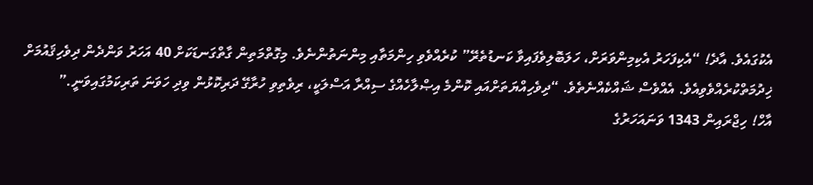އެކުގައެވެ. އާދެ! “އެކިފަހަރު އެކިމިންވަރަށް، ހަލަބޮލިވެފައިވާ ކަނޑުތެރޭ” ކުރެއްވެވި ހިންމަތާއި މިންނަތުންނެވެ. މިގޮތްމަތިން ގާތްގަނޑަކަށް 40 އަހަރު ވަންދެން ދިވެހިޤައުމަށް ޚިދުމަތްކުރެއްވެވިއެވެ. އެއްވެސް ޝައްކެއްނެތެވެ. “ދިވެހިއްޔަތަށްއައި ކޮންމެ އިޞްލާހެއްގެ ސިއްރާ އަސްލަކީ، ރިވެތިވި ހުރާގޭ ދަރިކޮޅުން ވިދި ހަވަނަ ތަރިކަމުގައިވަނީ.”
އާހް! ހިޖްރައިން 1343 ވަނައަހަރުގެ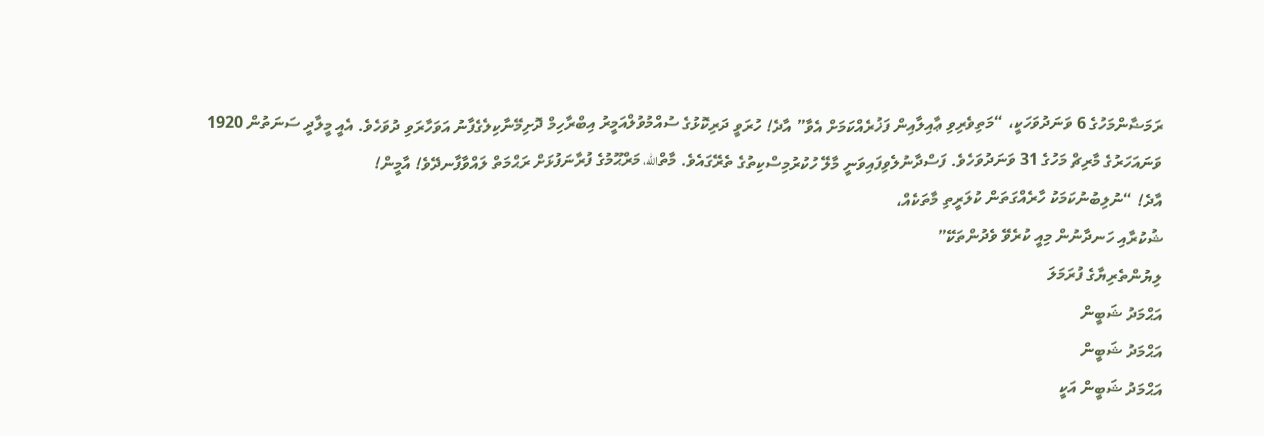ރަމަޟާންމަހުގެ 6 ވަނަދުވަހަކީ، “މަތިވެރިވި ޢާއިލާއިން ފަޚުރެއްކަމަށް އެވާ” އާދެ! ހުރަވީ ދަރިކޮޅުގެ ސުއްމުވުލްއަމީރު އިބްރާހިމް ދޮށިމޭނާކިލެގެފާނު އަވަހާރަވި ދުވަހެވެ. އެއީ މީލާދީ ސަނަތުން 1920 ވަނައަހަރުގެ މާރިޗް މަހުގެ 31 ވަނަދުވަހެވެ. ފަސްދާނުލެވިފައިވަނީ މާލޭ ހުކުރުމިސްކިތުގެ ތެރޭގައެވެ. މާތްالله، މަރްޙޫމުގެ ފުރާނަފުޅަށް ރަޙްމަތް ލައްވާފާނދޭވެ! އާމީން!
އާދެ! “ނުލިބުނުކަމަކު ހާރެއްގަތަން ކުލަރީތި މާތަކެއް،
ޝުކުރާއި ހަނދާނުން މިއީ ކުރެވޭ ވެދުންތަކޭ”
ލިޔުންތެރިޔާގެ ފުރަމަލަ
އަޙްމަދު ޝަބީން
އަޙްމަދު ޝަބީން
އަޙްމަދު ޝަބީން އަކީ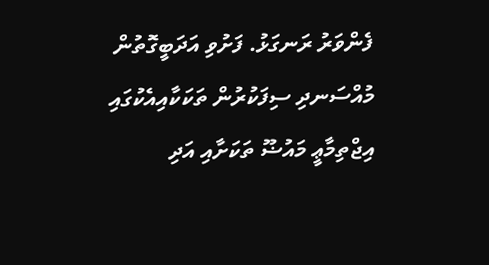ފެންވަރު ރަނގަޅު. ފަށުވި އަދަބީގޮތުން މުއްސަނދި ސިފަކުރުން ތަކަކާއިއެކުގައި އިޖްތިމާޢީ މައުޟޫ ތަކަށާއި އަދި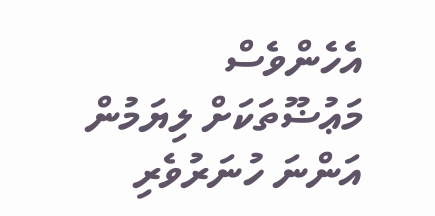އެހެންވެސް މަޢުޟޫތަކަށް ލިޔަމުން އަންނަ ހުނަރުވެރި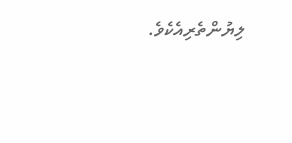ލިޔުންތެރިއެކެވެ.